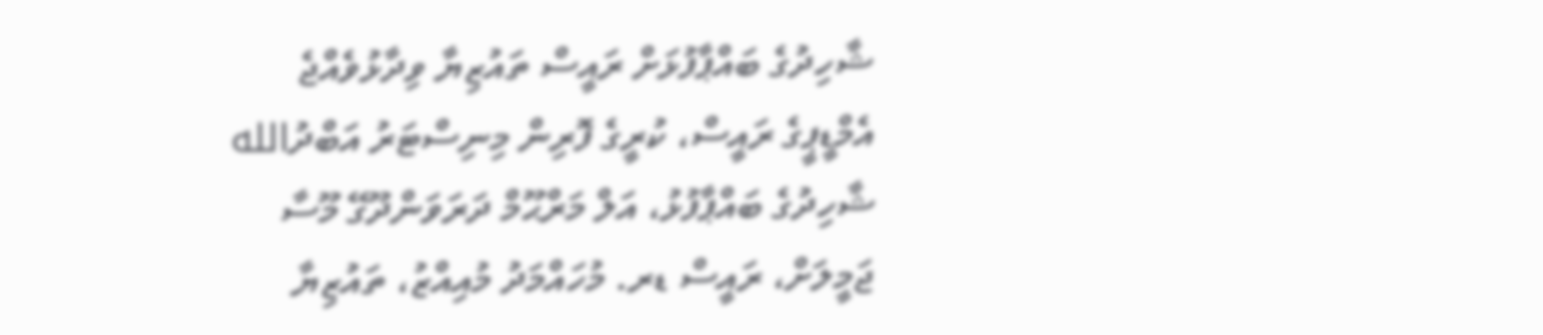ޝާހިދުގެ ބައްޕާފުޅަށް ރައީސް ތައުޒިޔާ ވިދާޅުވެއްޖެ
އެމްޑީޕީގެ ރައީސް، ކުރީގެ ފޮރިން މިނިސްޓަރު އަބްދުالله ޝާހިދުގެ ބައްޕާފުޅު، އަލް މަރްޙޫމް ދަރަވަންދޫގޭ މޫސާ ޖަމީލަށް، ރައީސް ޑރ. މުހައްމަދު މުއިއްޒު، ތައުޒިޔާ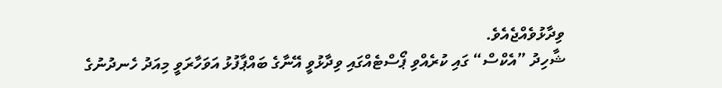ވިދާޅުވެއްޖެއެވެ.
ޝާހިދު ”އެކްސް“ ގައި ކުރެއްވި ޕޯސްޓެއްގައި ވިދާޅުވީ އޭނާގެ ބައްޕާފުޅު އަވަހާރަވީ މިއަދު ހެނދުނުގެ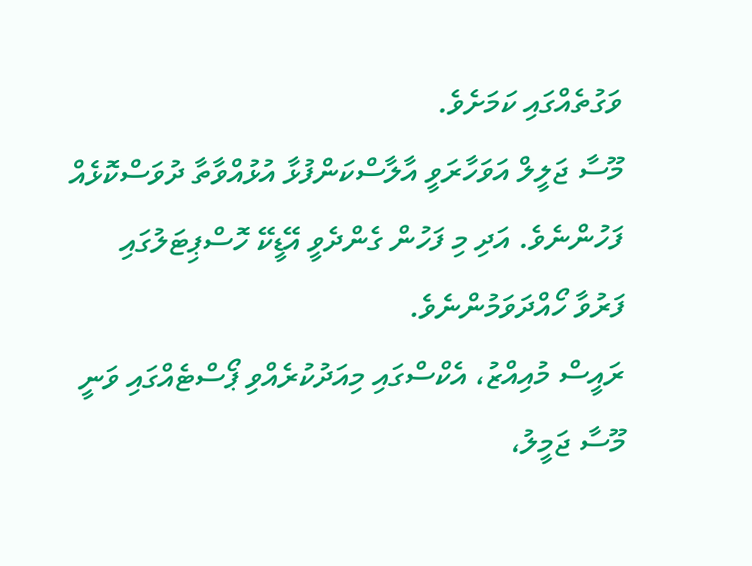ވަގުތެއްގައި ކަމަށެވެ.
މޫސާ ޖަލީލް އަވަހާރަވީ އާލާސްކަންފުޅާ އުޅުއްވާތާ ދުވަސްކޮޅެއް ފަހުންނެވެ. އަދި މި ފަހުން ގެންދެވީ އޭޑީކޭ ހޮސްޕިޓަލުގައި ފަރުވާ ހޯއްދަވަމުންނެވެ.
ރައީސް މުއިއްޒު، އެކްސްގައި މިއަދުކުރެއްވި ޕޯސްޓެއްގައި ވަނީ މޫސާ ޖަމީލު،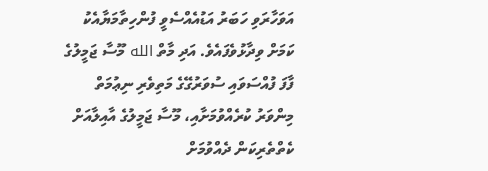އަވަހާރަވި ހަބަރު އަޑުއެއްސެވީ ފުންހިތާމަޔާއެކު ކަމަށް ވިދާޅުވެފައެވެ. އަދި މާތް الله މޫސާ ޖަމީލުގެ ފާފަ ފުއްސަވައި ސުވަރުގޭގެ މަތިވެރި ނިޢުމަތް މިންވަރު ކުރެއްވުމަށާއި، މޫސާ ޖަމީލުގެ އާއިލާއަށް ކެތްތެރިކަން ދެއްވުމަށް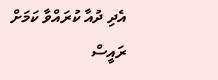އެދި ދުއާ ކުރައްވާ ކަމަށް ރައީސް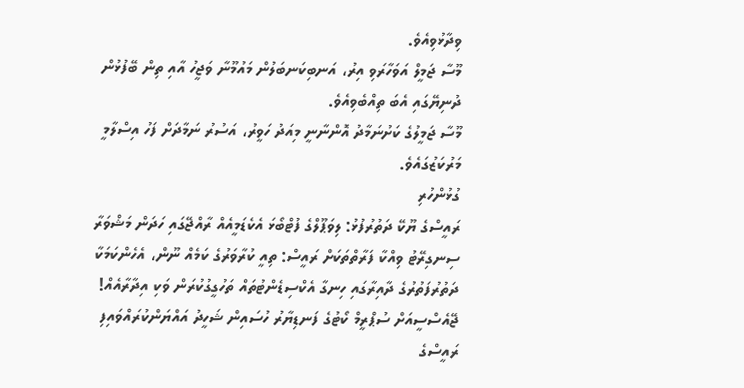ވިދާޅުވިއެވެ.
މޫސާ ޖަމީލް އަވަހާރަވި އިރު، އަނބިކަނބަލުން މައުމޫނާ ވަޖީހު އާއި ތިން ބޭފުޅުން ދުނިޔޭގައި އެބަ ތިއްބެވިއެވެ.
މޫސާ ޖަމީލުގެ ކަށުނަމާދު އޮންނާނީ މިއަދު ހަވީރު، އަސުރު ނަމާދަށް ފަހު އިސްލާމީ މަރުކަޒުގައެވެ.
ގުޅުންހުރި
ރައީސްގެ ޔޫކޭ ދަތުރުފުޅު: ލިވަޕޫލްގެ ފުޓްބޯޅަ އެކެޑަމީއެއް ރާއްޖޭގައި ހަދަން މަޝްވަރާ
ސިނގިރޭޓު ވިއްކާ ފަރާތްތަކަށް ރައީސް: ތިއީ ކުރާވަރުގެ ކަމެއް ނޫން، އެހެންކަމަކާ
ދަތުރުފަތުރުގެ ދާއިރާގައި ހިނގާ އެކްސިޑެންޓުތައް ތަހުގީގުކުރަން ވަކި އިދާރާއެއް!
ޖޭއެސްސީއަށް ސުޕްރީމް ކޯޓުގެ ފަނޑިޔާރު ހުސައިން ޝަހީދު އައްޔަންކުރައްވައިފި
ރައީސްގެ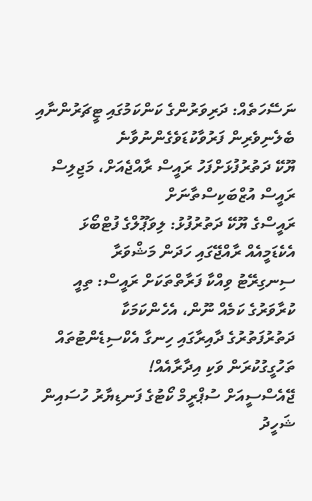ނަސޭހަތެއް: ދަރިވަރުންގެ ކަންކަމުގައި ޓީޗަރުންނާއި ބެލެނިވެރިން ފަރުވާކުޑަވެގެންނުވާނެ
ޔޫކޭ ދަތުރުފުޅަށްފަހު ރައީސް ރާއްޖެއަށް، މަޖިލިސް ރައީސް އުޒްބަކިސްތާނަށް
ރައީސްގެ ޔޫކޭ ދަތުރުފުޅު: ލިވަޕޫލްގެ ފުޓްބޯޅަ އެކެޑަމީއެއް ރާއްޖޭގައި ހަދަން މަޝްވަރާ
ސިނގިރޭޓު ވިއްކާ ފަރާތްތަކަށް ރައީސް: ތިއީ ކުރާވަރުގެ ކަމެއް ނޫން، އެހެންކަމަކާ
ދަތުރުފަތުރުގެ ދާއިރާގައި ހިނގާ އެކްސިޑެންޓުތައް ތަހުގީގުކުރަން ވަކި އިދާރާއެއް!
ޖޭއެސްސީއަށް ސުޕްރީމް ކޯޓުގެ ފަނޑިޔާރު ހުސައިން ޝަހީދު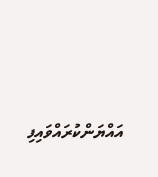އައްޔަންކުރައްވައިފި